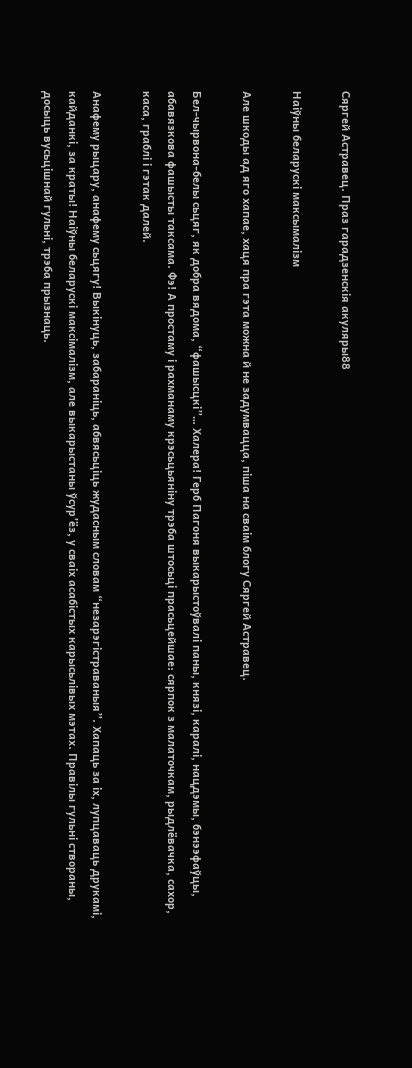Сяргей Астравец. Праз гарадзенскія акуляры88

Наіўны беларускі максымалізм

Але шкоды ад яго хапае, хаця пра гэта можна й не задумвацца, піша на сваім блогу Сяргей Астравец.

Бел-чырвона-белы сьцяг, як добра вядома, “фашысцкі”… Халера! Герб Пагоня выкарыстоўвалі паны, князі, каралі, нацдэмы, бэнээфаўцы, абавязкова фашысты таксама. Фэ! А простаму і рахманаму крэсьцьяніну трэба штосьці прасьцейшае: сярпок з малаточкам, рыдлёвачка, сахор, каса, граблі і гэтак далей.

Анафему рыцару, анафему сьцягу! Выкінуць, забараніць, абвясьціць жудасным словам “незарэгістраваныя”. Хапаць за іх, лупцаваць друкамі, кайданкі, за краты! Наіўны беларускі максімалізм, але выкарыстаны ўсур’ёз, у сваіх асабістых карысьлівых мэтах. Правілы гульні створаны, досыць вусьцішнай гульні, трэба прызнаць.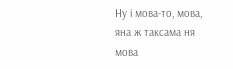Ну і мова-то, мова, яна ж таксама ня мова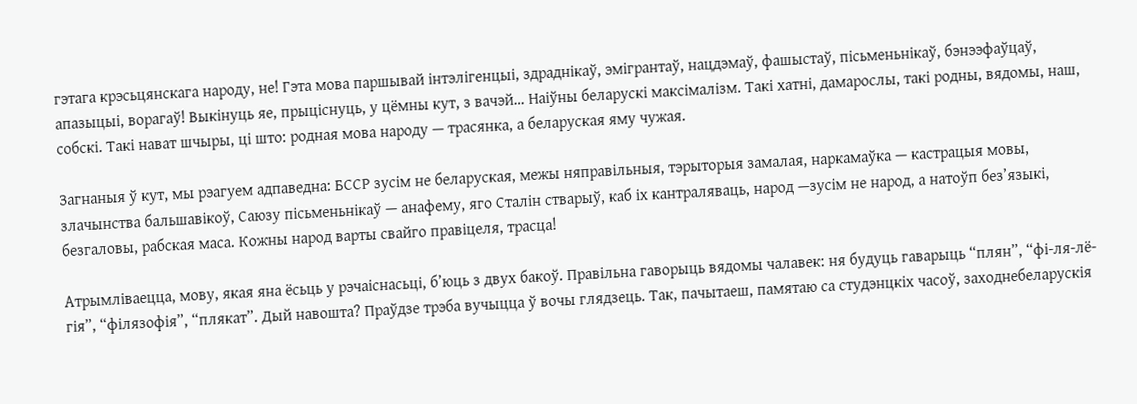гэтага крэсьцянскага народу, не! Гэта мова паршывай інтэлігенцыі, здраднікаў, эмігрантаў, нацдэмаў, фашыстаў, пісьменьнікаў, бэнээфаўцаў, апазыцыі, ворагаў! Выкінуць яе, прыціснуць, у цёмны кут, з вачэй… Наіўны беларускі максімалізм. Такі хатні, дамарослы, такі родны, вядомы, наш, собскі. Такі нават шчыры, ці што: родная мова народу — трасянка, а беларуская яму чужая.

Загнаныя ў кут, мы рэагуем адпаведна: БССР зусім не беларуская, межы няправільныя, тэрыторыя замалая, наркамаўка — кастрацыя мовы, злачынства бальшавікоў, Саюзу пісьменьнікаў — анафему, яго Сталін стварыў, каб іх кантраляваць, народ —зусім не народ, а натоўп без’языкі, безгаловы, рабская маса. Кожны народ варты свайго правіцеля, трасца!

Атрымліваецца, мову, якая яна ёсьць у рэчаіснасьці, б’юць з двух бакоў. Правільна гаворыць вядомы чалавек: ня будуць гаварыць “плян”, “фі-ля-лё-гія”, “філязофія”, “плякат”. Дый навошта? Праўдзе трэба вучыцца ў вочы глядзець. Так, пачытаеш, памятаю са студэнцкіх часоў, заходнебеларускія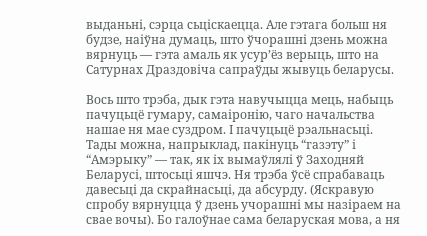выданьні, сэрца сьціскаецца. Але гэтага больш ня будзе, наіўна думаць, што ўчорашні дзень можна вярнуць — гэта амаль як усур’ёз верыць, што на Сатурнах Драздовіча сапраўды жывуць беларусы.

Вось што трэба, дык гэта навучыцца мець, набыць пачуцьцё гумару, самаіронію, чаго начальства нашае ня мае суздром. І пачуцьцё рэальнасьці. Тады можна, напрыклад, пакінуць “газэту” і “Амэрыку” — так, як іх вымаўлялі ў Заходняй Беларусі, штосьці яшчэ. Ня трэба ўсё спрабаваць давесьці да скрайнасьці, да абсурду. (Яскравую спробу вярнуцца ў дзень учорашні мы назіраем на свае вочы). Бо галоўнае сама беларуская мова, а ня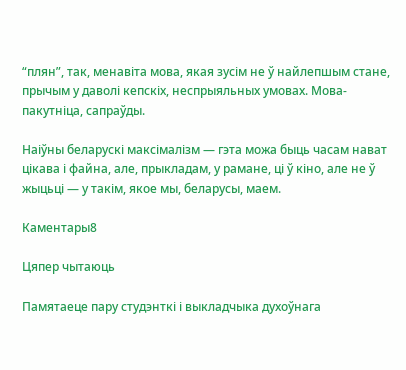“плян”, так, менавіта мова, якая зусім не ў найлепшым стане, прычым у даволі кепскіх, неспрыяльных умовах. Мова-пакутніца, сапраўды.

Наіўны беларускі максімалізм — гэта можа быць часам нават цікава і файна, але, прыкладам, у рамане, ці ў кіно, але не ў жыцьці — у такім, якое мы, беларусы, маем.

Каментары8

Цяпер чытаюць

Памятаеце пару студэнткі і выкладчыка духоўнага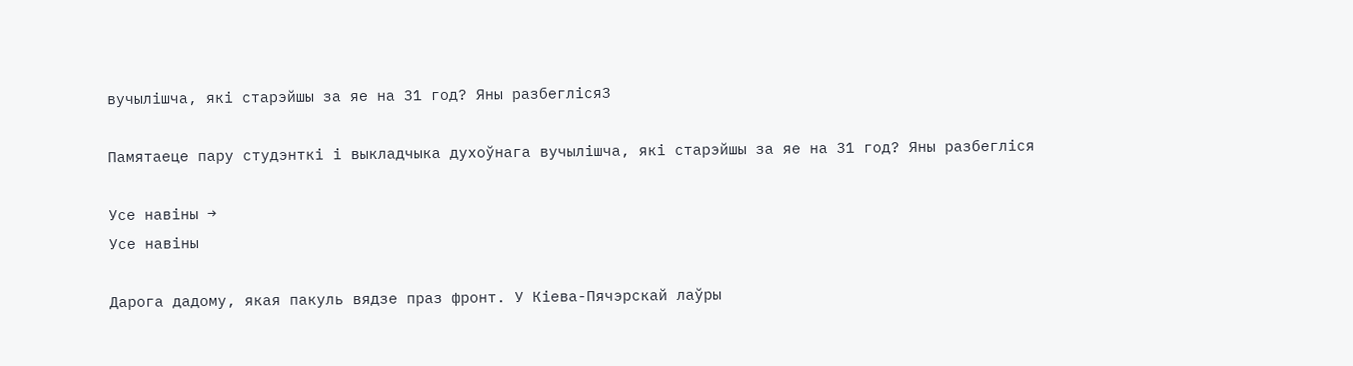вучылішча, які старэйшы за яе на 31 год? Яны разбегліся3

Памятаеце пару студэнткі і выкладчыка духоўнага вучылішча, які старэйшы за яе на 31 год? Яны разбегліся

Усе навіны →
Усе навіны

Дарога дадому, якая пакуль вядзе праз фронт. У Кіева-Пячэрскай лаўры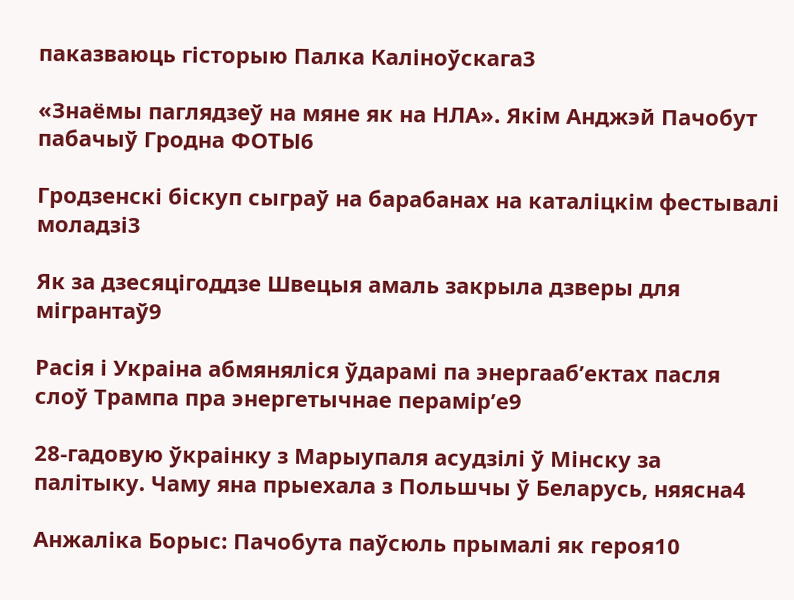паказваюць гісторыю Палка Каліноўскага3

«Знаёмы паглядзеў на мяне як на НЛА». Якім Анджэй Пачобут пабачыў Гродна ФОТЫ6

Гродзенскі біскуп сыграў на барабанах на каталіцкім фестывалі моладзі3

Як за дзесяцігоддзе Швецыя амаль закрыла дзверы для мігрантаў9

Расія і Украіна абмяняліся ўдарамі па энергааб’ектах пасля слоў Трампа пра энергетычнае перамір’е9

28‑гадовую ўкраінку з Марыупаля асудзілі ў Мінску за палітыку. Чаму яна прыехала з Польшчы ў Беларусь, няясна4

Анжаліка Борыс: Пачобута паўсюль прымалі як героя10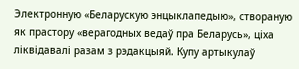Электронную «Беларускую энцыклапедыю», створаную як прастору «верагодных ведаў пра Беларусь», ціха ліквідавалі разам з рэдакцыяй. Купу артыкулаў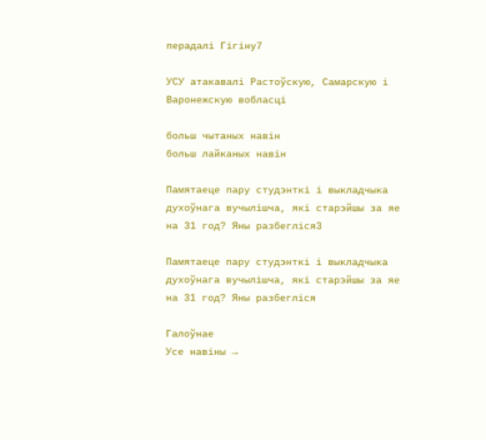перадалі Гігіну7

УСУ атакавалі Растоўскую, Самарскую і Варонежскую вобласці

больш чытаных навін
больш лайканых навін

Памятаеце пару студэнткі і выкладчыка духоўнага вучылішча, які старэйшы за яе на 31 год? Яны разбегліся3

Памятаеце пару студэнткі і выкладчыка духоўнага вучылішча, які старэйшы за яе на 31 год? Яны разбегліся

Галоўнае
Усе навіны →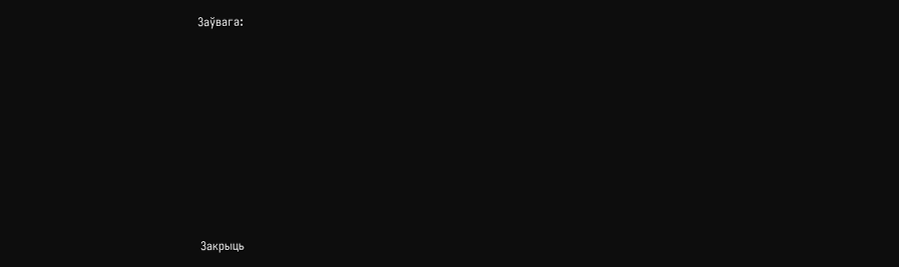Заўвага:









Закрыць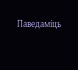Паведаміць